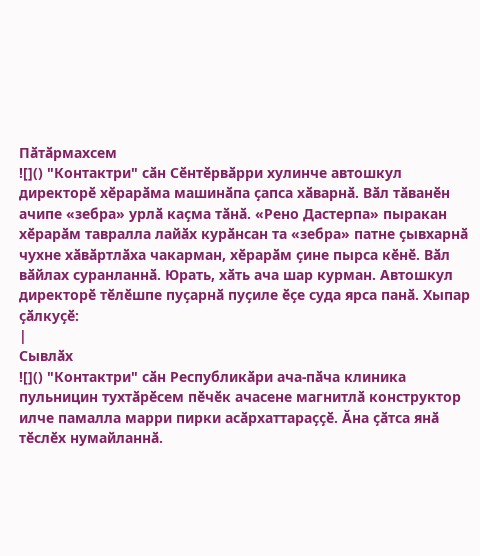Пӑтӑрмахсем
![]() "Контактри" сӑн Сӗнтӗрвӑрри хулинче автошкул директорӗ хӗрарӑма машинӑпа ҫапса хӑварнӑ. Вӑл тӑванӗн ачипе «зебра» урлӑ каҫма тӑнӑ. «Рено Дастерпа» пыракан хӗрарӑм тавралла лайӑх курӑнсан та «зебра» патне ҫывхарнӑ чухне хӑвӑртлӑха чакарман, хӗрарӑм ҫине пырса кӗнӗ. Вӑл вӑйлах суранланнӑ. Юрать, хӑть ача шар курман. Автошкул директорӗ тӗлӗшпе пуҫарнӑ пуҫиле ӗҫе суда ярса панӑ. Хыпар ҫӑлкуҫӗ:
|
Сывлӑх
![]() "Контактри" сӑн Республикӑри ача-пӑча клиника пульницин тухтӑрӗсем пӗчӗк ачасене магнитлӑ конструктор илче памалла марри пирки асӑрхаттараҫҫӗ. Ӑна ҫӑтса янӑ тӗслӗх нумайланнӑ.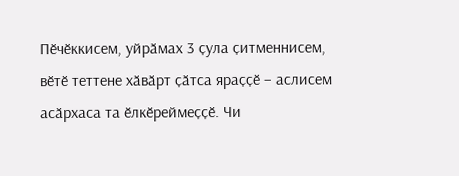Пӗчӗккисем, уйрӑмах 3 ҫула ҫитменнисем, вӗтӗ теттене хӑвӑрт ҫӑтса яраҫҫӗ – аслисем асӑрхаса та ӗлкӗреймеҫҫӗ. Чи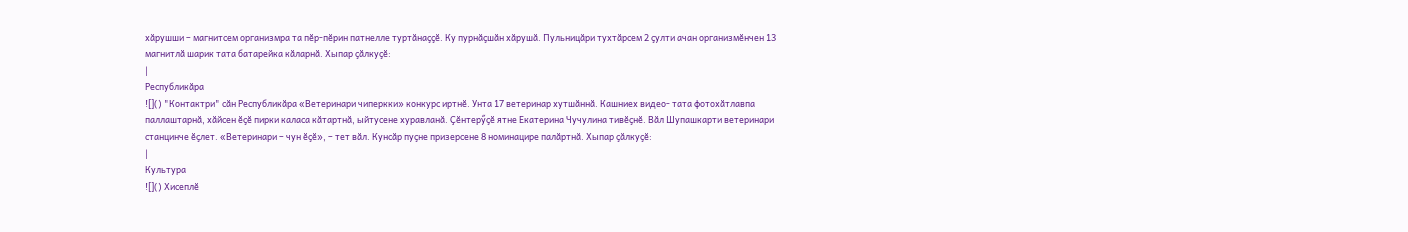хӑрушши – магнитсем организмра та пӗр-пӗрин патнелле туртӑнаҫҫӗ. Ку пурнӑҫшӑн хӑрушӑ. Пульницӑри тухтӑрсем 2 ҫулти ачан организмӗнчен 13 магнитлӑ шарик тата батарейка кӑларнӑ. Хыпар ҫӑлкуҫӗ:
|
Республикӑра
![]() "Контактри" сӑн Республикӑра «Ветеринари чиперкки» конкурс иртнӗ. Унта 17 ветеринар хутшӑннӑ. Кашниех видео- тата фотохӑтлавпа паллаштарнӑ, хӑйсен ӗҫӗ пирки каласа кӑтартнӑ, ыйтусене хуравланӑ. Ҫӗнтерӳҫӗ ятне Екатерина Чучулина тивӗҫнӗ. Вӑл Шупашкарти ветеринари станцинче ӗҫлет. «Ветеринари – чун ӗҫӗ», – тет вӑл. Кунсӑр пуҫне призерсене 8 номинацире палӑртнӑ. Хыпар ҫӑлкуҫӗ:
|
Культура
![]() Хисеплӗ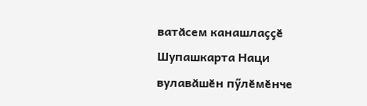ватӑсем канашлаҫҫӗ Шупашкарта Наци вулавӑшӗн пӳлӗмӗнче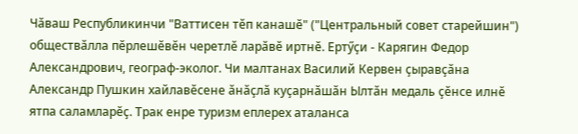Чӑваш Республикинчи "Ваттисен тӗп канашӗ" ("Центральный совет старейшин") обществӑлла пӗрлешӗвӗн черетлӗ ларӑвӗ иртнӗ. Ертӳҫи - Карягин Федор Александрович, географ-эколог. Чи малтанах Василий Кервен ҫыравҫӑна Александр Пушкин хайлавӗсене ӑнӑҫлӑ куҫарнӑшӑн Ылтӑн медаль ҫӗнсе илнӗ ятпа саламларӗҫ. Трак енре туризм еплерех аталанса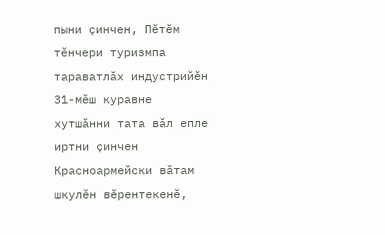пыни ҫинчен, Пӗтӗм тӗнчери туризмпа тараватлӑх индустрийӗн 31-мӗш куравне хутшӑнни тата вӑл епле иртни ҫинчен Красноармейски вӑтам шкулӗн вӗрентекенӗ,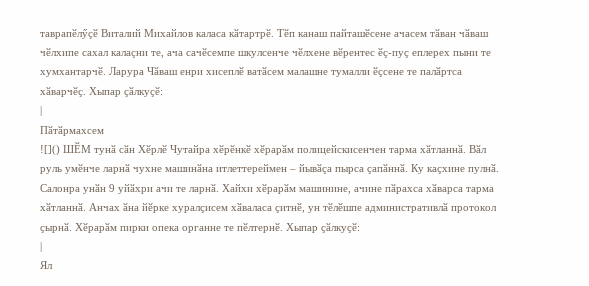таврапӗлӳҫӗ Виталий Михайлов каласа кӑтартрӗ. Тӗп канаш пайташӗсене ачасем тӑван чӑваш чӗлхипе сахал калаҫни те, ача сачӗсемпе шкулсенче чӗлхене вӗрентес ӗҫ-пуҫ еплерех пыни те хумхантарчӗ. Ларура Чӑваш енри хисеплӗ ватӑсем малашне тумалли ӗҫсене те палӑртса хӑварчӗҫ. Хыпар ҫӑлкуҫӗ:
|
Пӑтӑрмахсем
![]() ШӖМ тунӑ сӑн Хӗрлӗ Чутайра хӗрӗнкӗ хӗрарӑм полицейскисенчен тарма хӑтланнӑ. Вӑл руль умӗнче ларнӑ чухне машинӑна итлеттереймен – йывӑҫа пырса ҫапӑннӑ. Ку каҫхине пулнӑ. Салонра унӑн 9 уйӑхри ачи те ларнӑ. Хайхи хӗрарӑм машинине, ачине пӑрахса хӑварса тарма хӑтланнӑ. Анчах ӑна йӗрке хуралҫисем хӑваласа ҫитнӗ, ун тӗлӗшпе административлӑ протокол ҫырнӑ. Хӗрарӑм пирки опека органне те пӗлтернӗ. Хыпар ҫӑлкуҫӗ:
|
Ял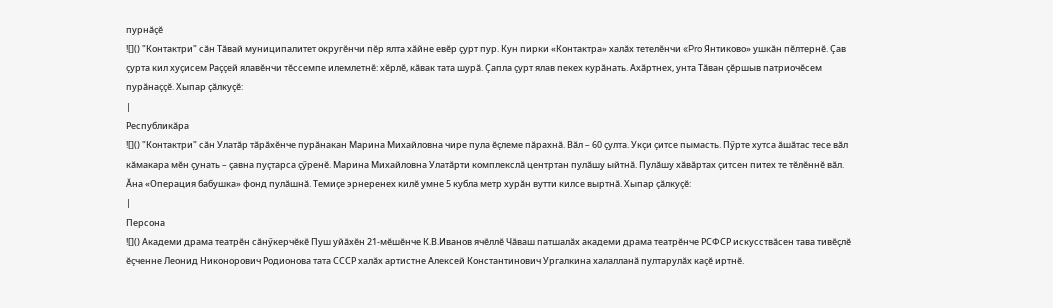пурнӑҫӗ
![]() "Контактри" сӑн Тӑвай муниципалитет округӗнчи пӗр ялта хӑйне евӗр ҫурт пур. Кун пирки «Контактра» халӑх тетелӗнчи «Pro Янтиково» ушкӑн пӗлтернӗ. Ҫав ҫурта кил хуҫисем Раҫҫей ялавӗнчи тӗссемпе илемлетнӗ: хӗрлӗ, кӑвак тата шурӑ. Ҫапла ҫурт ялав пекех курӑнать. Ахӑртнех, унта Тӑван ҫӗршыв патриочӗсем пурӑнаҫҫӗ. Хыпар ҫӑлкуҫӗ:
|
Республикӑра
![]() "Контактри" сӑн Улатӑр тӑрӑхӗнче пурӑнакан Марина Михайловна чире пула ӗҫлеме пӑрахнӑ. Вӑл – 60 ҫулта. Укҫи ҫитсе пымасть. Пӳрте хутса ӑшӑтас тесе вӑл кӑмакара мӗн ҫунать – ҫавна пуҫтарса ҫӳренӗ. Марина Михайловна Улатӑрти комплекслӑ центртан пулӑшу ыйтнӑ. Пулӑшу хӑвӑртах ҫитсен питех те тӗлӗннӗ вӑл. Ӑна «Операция бабушка» фонд пулӑшнӑ. Темиҫе эрнеренех килӗ умне 5 кубла метр хурӑн вутти килсе выртнӑ. Хыпар ҫӑлкуҫӗ:
|
Персона
![]() Академи драма театрӗн сӑнӳкерчӗкӗ Пуш уйӑхӗн 21-мӗшӗнче К.В.Иванов ячӗллӗ Чӑваш патшалӑх академи драма театрӗнче РСФСР искусствӑсен тава тивӗҫлӗ ӗҫченне Леонид Никонорович Родионова тата СССР халӑх артистне Алексей Константинович Ургалкина халалланӑ пултарулӑх каҫӗ иртнӗ.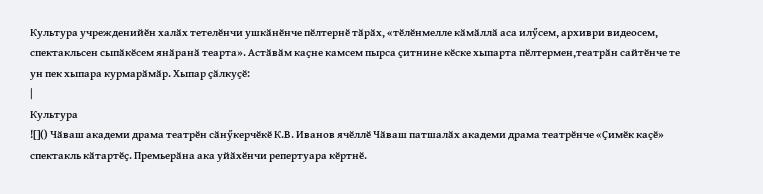Культура учрежденийӗн халӑх тетелӗнчи ушкӑнӗнче пӗлтернӗ тӑрӑх, «тӗлӗнмелле кӑмӑллӑ аса илӳсем, архиври видеосем, спектакльсен сыпӑкӗсем янӑранӑ теарта». Астӑвӑм каҫне камсем пырса ҫитнине кӗске хыпарта пӗлтермен,театрӑн сайтӗнче те ун пек хыпара курмарӑмӑр. Хыпар ҫӑлкуҫӗ:
|
Культура
![]() Чӑваш академи драма театрӗн сӑнӳкерчӗкӗ К.В. Иванов ячӗллӗ Чӑваш патшалӑх академи драма театрӗнче «Ҫимӗк каҫӗ» спектакль кӑтартӗҫ. Премьерӑна ака уйӑхӗнчи репертуара кӗртнӗ.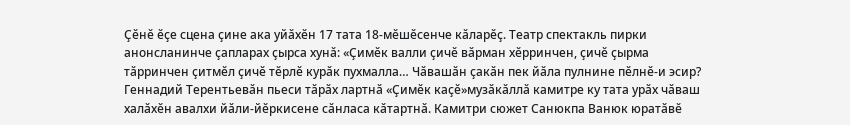Ҫӗнӗ ӗҫе сцена ҫине ака уйӑхӗн 17 тата 18-мӗшӗсенче кӑларӗҫ. Театр спектакль пирки анонсланинче ҫапларах ҫырса хунӑ: «Ҫимӗк валли ҫичӗ вӑрман хӗрринчен, ҫичӗ ҫырма тӑрринчен ҫитмӗл ҫичӗ тӗрлӗ курӑк пухмалла… Чӑвашӑн ҫакӑн пек йӑла пулнине пӗлнӗ-и эсир? Геннадий Терентьевӑн пьеси тӑрӑх лартнӑ «Ҫимӗк каҫӗ»музӑкӑллӑ камитре ку тата урӑх чӑваш халӑхӗн авалхи йӑли-йӗркисене сӑнласа кӑтартнӑ. Камитри сюжет Санюкпа Ванюк юратӑвӗ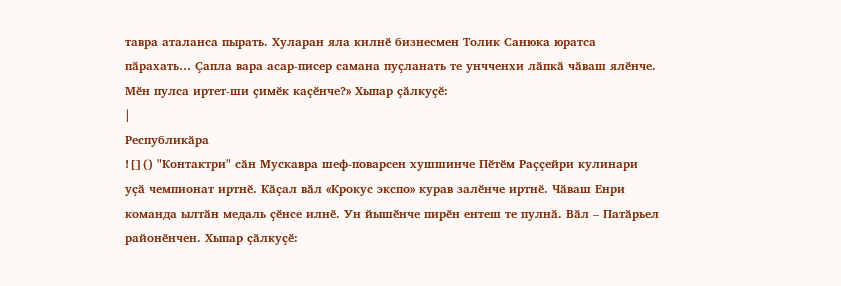тавра аталанса пырать. Хуларан яла килнӗ бизнесмен Толик Санюка юратса пӑрахать… Ҫапла вара асар-писер самана пуҫланать те унчченхи лӑпкӑ чӑваш ялӗнче. Мӗн пулса иртет-ши ҫимӗк каҫӗнче?» Хыпар ҫӑлкуҫӗ:
|
Республикӑра
![]() "Контактри" сӑн Мускавра шеф-поварсен хушшинче Пӗтӗм Раҫҫейри кулинари уҫӑ чемпионат иртнӗ. Кӑҫал вӑл «Крокус экспо» курав залӗнче иртнӗ. Чӑваш Енри команда ылтӑн медаль ҫӗнсе илнӗ. Ун йышӗнче пирӗн ентеш те пулнӑ. Вӑл – Патӑрьел районӗнчен. Хыпар ҫӑлкуҫӗ: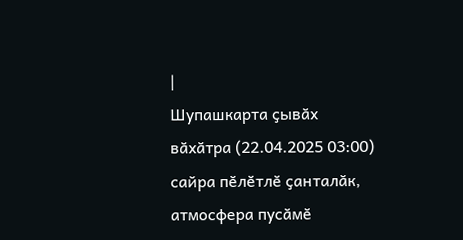|
Шупашкарта ҫывӑх вӑхӑтра (22.04.2025 03:00) сайра пӗлӗтлӗ ҫанталӑк, атмосфера пусӑмӗ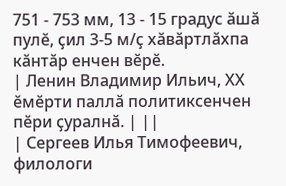751 - 753 мм, 13 - 15 градус ӑшӑ пулӗ, ҫил 3-5 м/ҫ хӑвӑртлӑхпа кӑнтӑр енчен вӗрӗ.
| Ленин Владимир Ильич, ХХ ӗмӗрти паллӑ политиксенчен пӗри ҫуралнӑ. | ||
| Сергеев Илья Тимофеевич, филологи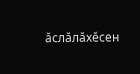ӑслӑлӑхӗсен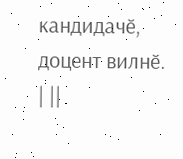кандидачӗ, доцент вилнӗ. | ||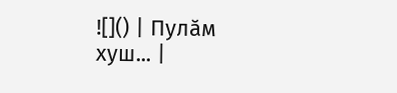![]() | Пулӑм хуш... |